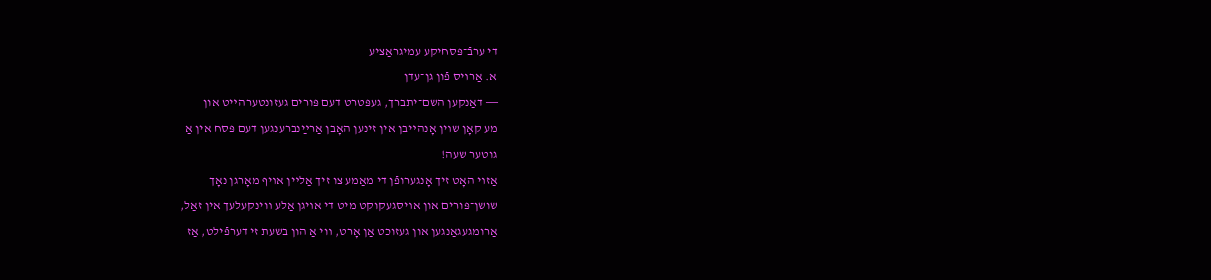די ערבֿ־פּסחיקע עמיגראַציע
א. אַרױס פֿון גן־עדן
― דאַנקען השם־יתברך, געפּטרט דעם פּורים געזונטערהײט און
מע קאָן שױן אָנהײבן אין זינען האָבן אַרײַנברענגען דעם פּסח אין אַ
גוטער שעה!
אַזױ האָט זיך אָנגערופֿן די מאַמע צו זיך אַלײן אױף מאָרגן נאָך
שושן־פּורים און אױסגעקוקט מיט די אױגן אַלע װינקעלעך אין זאַל,
אַרומגעגאַנגען און געזוכט אַן אָרט, װי אַ הון בשעת זי דערפֿילט, אַז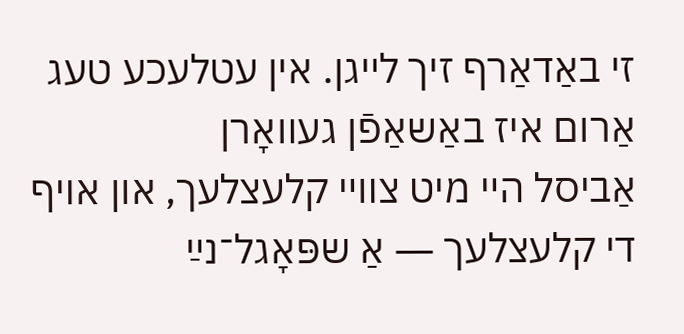זי באַדאַרף זיך לײגן. אין עטלעכע טעג אַרום איז באַשאַפֿן געװאָרן
אַביסל הײ מיט צװײ קלעצלעך, און אױף די קלעצלעך ― אַ שפּאָגל־נײַ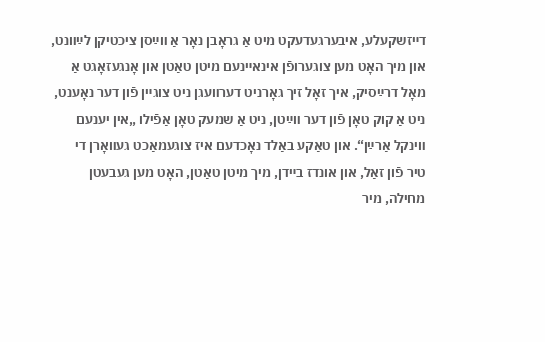דײזשקעלע, איבערגעדעקט מיט אַ גראָבן נאָר אַ װײַסן ציכטיקן לײַװנט,
און מיך האָט מען צוגערופֿן אינאײנעם מיטן טאַטן און אָנגעזאָגט אַ
מאָל דרײַסיק, איך זאָל זיך גאָרניט דערװעגן ניט צוגײן פֿון דער נאָענט,
ניט אַ קוק טאָן פֿון דער װײַטן, ניט אַ שמעק טאָן אַפֿילו „אין יענעם
װינקל אַרײַן“. און טאַקע באַלד נאָכדעם איז צוגעמאַכט געװאָרן די
טיר פֿון זאַל, און אונדז בײדן, מיך מיטן טאַטן, האָט מען געבעטן
מחילה, מיר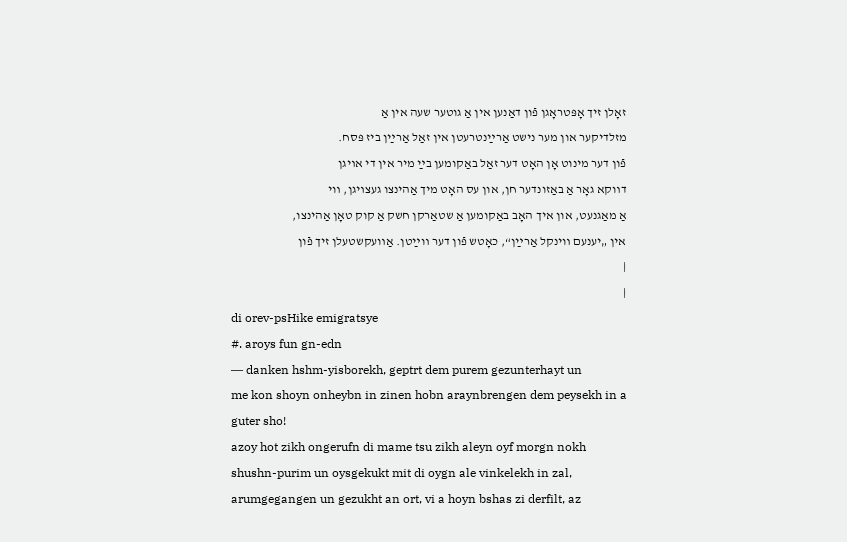זאָלן זיך אָפּטראָגן פֿון דאַנען אין אַ גוטער שעה אין אַ
מזלדיקער און מער נישט אַרײַנטרעטן אין זאַל אַרײַן ביז פּסח.
פֿון דער מינוט אָן האָט דער זאַל באַקומען בײַ מיר אין די אױגן
דװקא גאָר אַ באַזונדער חן, און עס האָט מיך אַהינצו געצױגן, װי
אַ מאַגנעט, און איך האָב באַקומען אַ שטאַרקן חשק אַ קוק טאָן אַהינצו,
אין „יענעם װינקל אַרײַן“, כאָטש פֿון דער װײַטן. אַװעקשטעלן זיך פֿון
|
|
di orev-psHike emigratsye
#. aroys fun gn-edn
― danken hshm-yisborekh, geptrt dem purem gezunterhayt un
me kon shoyn onheybn in zinen hobn araynbrengen dem peysekh in a
guter sho!
azoy hot zikh ongerufn di mame tsu zikh aleyn oyf morgn nokh
shushn-purim un oysgekukt mit di oygn ale vinkelekh in zal,
arumgegangen un gezukht an ort, vi a hoyn bshas zi derfilt, az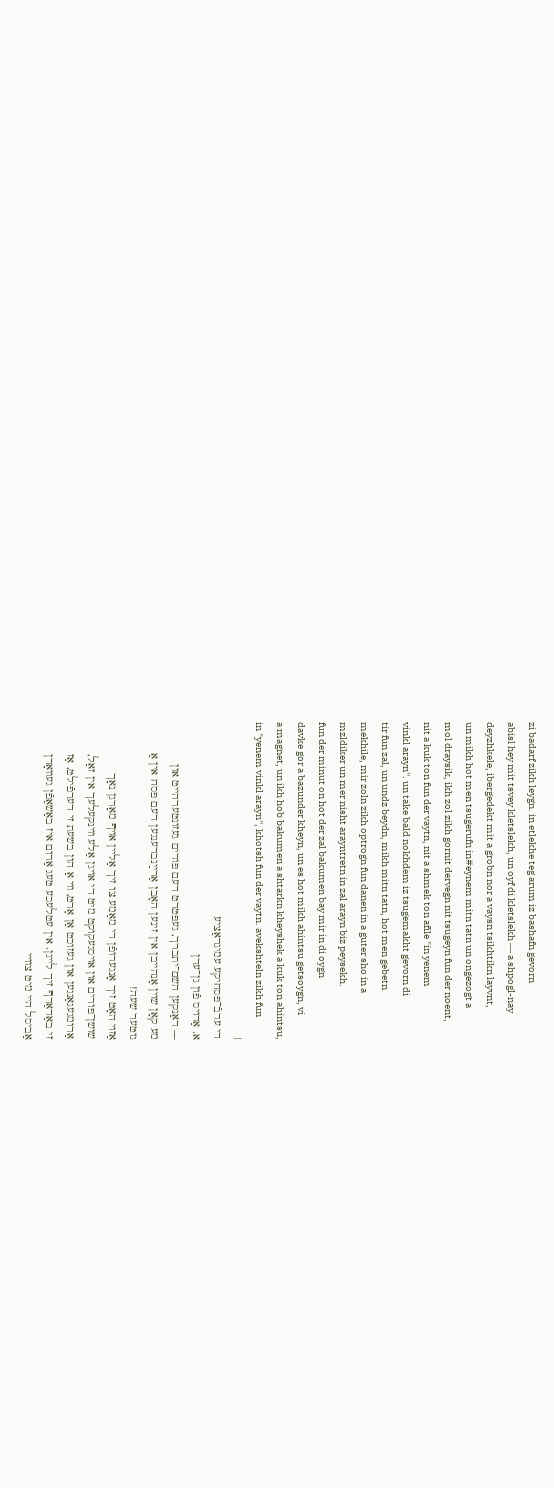zi badarf zikh leygn. in etlekhe teg arum iz bashafn gevorn
abisl hey mit tsvey kletslekh, un oyf di kletslekh ― a shpogl-nay
deyzhkele, ibergedekt mit a grobn nor a vaysn tsikhtikn layvnt,
un mikh hot men tsugerufn in#eynem mitn tatn un ongezogt a
mol draysik, ikh zol zikh gornit dervegn nit tsugeyn fun der noent,
nit a kuk ton fun der vaytn, nit a shmek ton afile "in yenem
vinkl arayn''. un take bald nokhdem iz tsugemakht gevorn di
tir fun zal, un undz beydn, mikh mitn tatn, hot men gebetn
mekhile, mir zoln zikh optrogn fun danen in a guter sho in a
mzldiker un mer nisht arayntretn in zal arayn biz peysekh.
fun der minut on hot der zal bakumen bay mir in di oygn
davke gor a bazunder kheyn, un es hot mikh ahintsu getsoygn, vi
a magnet, un ikh hob bakumen a shtarkn kheyshek a kuk ton ahintsu,
in "yenem vinkl arayn'', khotsh fun der vaytn. avekshteln zikh fun
|
די ערבֿ־פּסחיקע עמיגראַציע
א. אַרױס פֿון גן־עדן
― דאַנקען השם־יתברך, געפּטרט דעם פּורים געזונטערהײט און
מע קאָן שױן אָנהײבן אין זינען האָבן אַרײַנברענגען דעם פּסח אין אַ
גוטער שעה!
אַזױ האָט זיך אָנגערופֿן די מאַמע צו זיך אַלײן אױף מאָרגן נאָך
שושן־פּורים און אױסגעקוקט מיט די אױגן אַלע װינקעלעך אין זאַל,
אַרומגעגאַנגען און געזוכט אַן אָרט, װי אַ הון בשעת זי דערפֿילט, אַז
זי באַדאַרף זיך לײגן. אין עטלעכע טעג אַרום איז באַשאַפֿן געװאָרן
אַביסל הײ מיט צװײ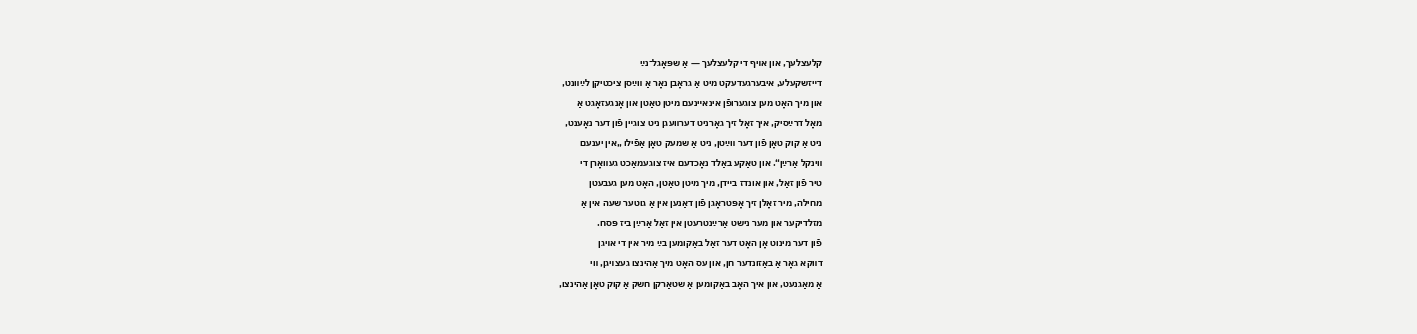קלעצלעך, און אױף די קלעצלעך ― אַ שפּאָגל־נײַ
דײזשקעלע, איבערגעדעקט מיט אַ גראָבן נאָר אַ װײַסן ציכטיקן לײַװנט,
און מיך האָט מען צוגערופֿן אינאײנעם מיטן טאַטן און אָנגעזאָגט אַ
מאָל דרײַסיק, איך זאָל זיך גאָרניט דערװעגן ניט צוגײן פֿון דער נאָענט,
ניט אַ קוק טאָן פֿון דער װײַטן, ניט אַ שמעק טאָן אַפֿילו „אין יענעם
װינקל אַרײַן“. און טאַקע באַלד נאָכדעם איז צוגעמאַכט געװאָרן די
טיר פֿון זאַל, און אונדז בײדן, מיך מיטן טאַטן, האָט מען געבעטן
מחילה, מיר זאָלן זיך אָפּטראָגן פֿון דאַנען אין אַ גוטער שעה אין אַ
מזלדיקער און מער נישט אַרײַנטרעטן אין זאַל אַרײַן ביז פּסח.
פֿון דער מינוט אָן האָט דער זאַל באַקומען בײַ מיר אין די אױגן
דװקא גאָר אַ באַזונדער חן, און עס האָט מיך אַהינצו געצױגן, װי
אַ מאַגנעט, און איך האָב באַקומען אַ שטאַרקן חשק אַ קוק טאָן אַהינצו,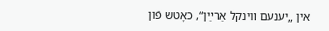אין „יענעם װינקל אַרײַן“, כאָטש פֿון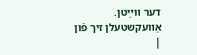דער װײַטן. אַװעקשטעלן זיך פֿון
|